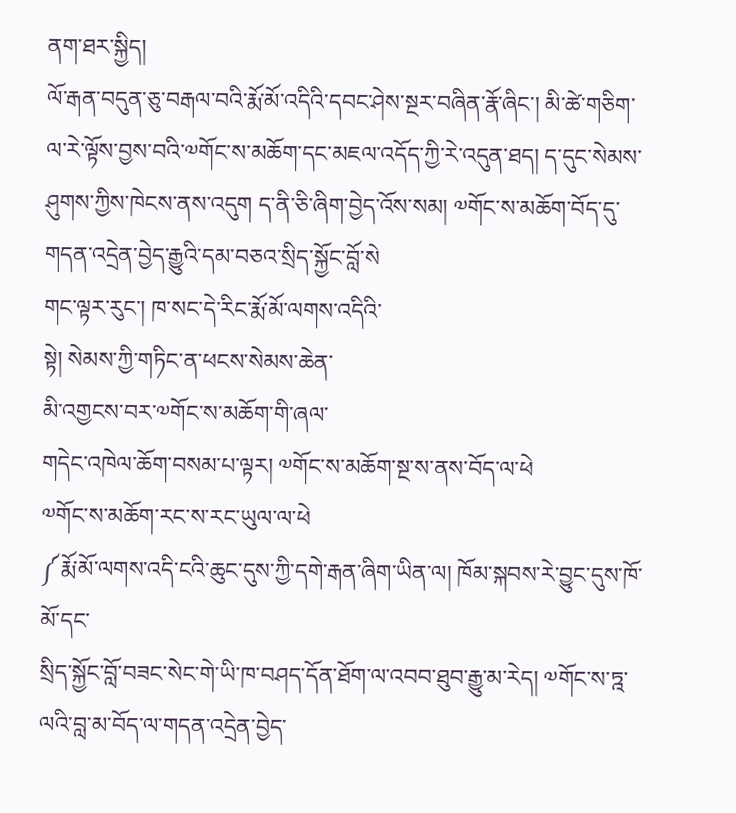ནག་ཐར་སྐྱིད།
ལོ་རྒན་བདུན་ཅུ་བརྒལ་བའི་རྨོ་མོ་འདིའི་དབང་ཤེས་སྔར་བཞིན་རྣོ་ཞིང་། མི་ཚེ་གཅིག་ལ་རེ་ལྟོས་བྱས་བའི་༧གོང་ས་མཆོག་དང་མཇལ་འདོད་ཀྱི་རེ་འདུན་ཐད། ད་དུང་སེམས་ཤུགས་ཀྱིས་ཁེངས་ནས་འདུག ད་ནི་ཅི་ཞིག་བྱེད་འོས་སམ། ༧གོང་ས་མཆོག་བོད་དུ་གདན་འདྲེན་བྱེད་རྒྱུའི་དམ་བཅའ་སྲིད་སྐྱོང་བློ་སེ
གང་ལྟར་རུང་། ཁ་སང་དེ་རིང་རྨོ་མོ་ལགས་འདིའི་
སྟེ། སེམས་ཀྱི་གཏིང་ན་ཕངས་སེམས་ཆེན་
མི་འགྱངས་བར་༧གོང་ས་མཆོག་གི་ཞལ་
གདེང་འཁེལ་ཆོག་བསམ་པ་ལྟར། ༧གོང་ས་མཆོག་སྔ་ས་ནས་བོད་ལ་ཕེ
༧གོང་ས་མཆོག་རང་ས་རང་ཡུལ་ལ་ཕེ
༼རྨོ་མོ་ལགས་འདི་ངའི་ཆུང་དུས་ཀྱི་དགེ་རྒན་ཞིག་ཡིན་ལ། ཁོམ་སྐབས་རེ་བྱུང་དུས་ཁོ་མོ་དང་
སྲིད་སྐྱོང་བློ་བཟང་སེང་གེ་ཡི་ཁ་བཤད་དོན་ཐོག་ལ་འབབ་ཐུབ་རྒྱུ་མ་རེད། ༧གོང་ས་ཏྰ་ལའི་བླ་མ་བོད་ལ་གདན་འདྲེན་བྱེད་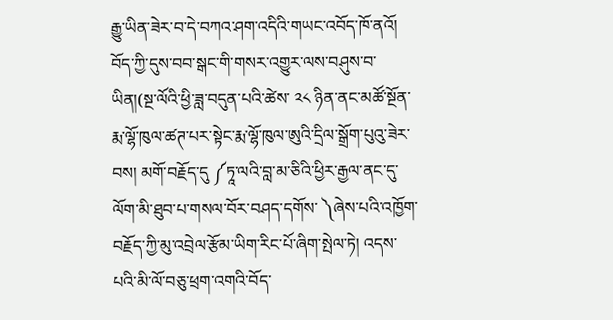རྒྱུ་ཡིན་ཟེར་བ་དེ་བཀའ་ཤག་འདིའི་གཡང་འབོད་ཁོ་ནའོ།
བོད་ཀྱི་དུས་བབ་སྒང་གི་གསར་འགྱུར་ལས་བཤུས་བ་ཡིན།(སྔ་ལོའི་ཕྱི་ཟླ་བདུན་པའི་ཚེས་ ༢༨ ཉིན་ནང་མཚོ་སྔོན་རྨ་ལྷོ་ཁུལ་ཚཊ་པར་སྟེང་རྨ་ལྷོ་ཁུལ་ཨུའི་དྲིལ་སྒྲོག་པུའུ་ཟེར་བས། མགོ་བརྗོད་དུ ༼ཏཱ་ལའི་བླ་མ་ཅིའི་ཕྱིར་རྒྱལ་ནང་དུ་ལོག་མི་ཐུབ་པ་གསལ་བོར་བཤད་དགོས་ ༽ཞེས་པའི་འཁྱོག་བརྗོད་ཀྱི་མུ་འབྲེལ་རྩོམ་ཡིག་རིང་པོ་ཞིག་སྤེལ་ཏེ། འདས་པའི་མི་ལོ་བཅུ་ཕྲག་འགའི་བོད་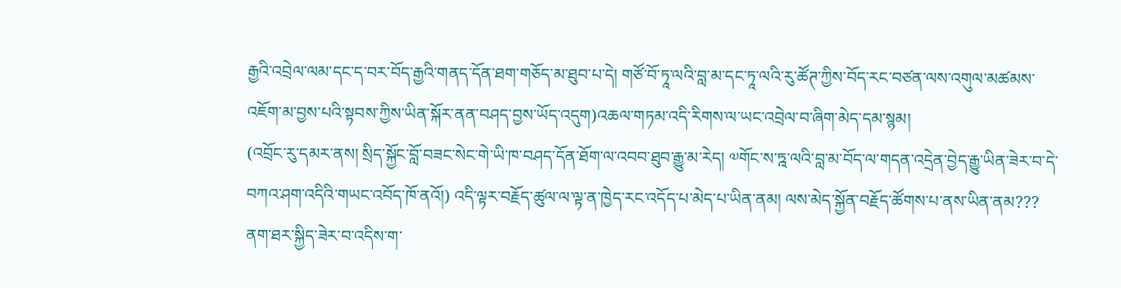རྒྱའི་འབྲེལ་ལམ་དང་ད་བར་བོད་རྒྱའི་གནད་དོན་ཐག་གཅོད་མ་ཐུབ་པ་དེ། གཙོ་བོ་ཏཱ་ལའི་བླ་མ་དང་ཏཱ་ལའི་རུ་ཚོཊ་ཀྱིས་བོད་རང་བཙན་ལས་འགུལ་མཚམས་འཇོག་མ་བྱས་པའི་སྟབས་ཀྱིས་ཡིན་སྐོར་ནན་བཤད་བྱས་ཡོད་འདུག)འཆལ་གཏམ་འདི་རིགས་ལ་ཡང་འབྲེལ་བ་ཞིག་མེད་དམ་སྙམ།
(འབྲོང་རུ་དམར་ནས། སྲིད་སྐྱོང་བློ་བཟང་སེང་གེ་ཡི་ཁ་བཤད་དོན་ཐོག་ལ་འབབ་ཐུབ་རྒྱུ་མ་རེད། ༧གོང་ས་ཏྰ་ལའི་བླ་མ་བོད་ལ་གདན་འདྲེན་བྱེད་རྒྱུ་ཡིན་ཟེར་བ་དེ་བཀའ་ཤག་འདིའི་གཡང་འབོད་ཁོ་ནའོ།) འདི་ལྟར་བརྗོད་ཚུལ་ལ་ལྟ་ན་ཁྱེད་རང་འདོད་པ་མེད་པ་ཡིན་ནམ། ལས་མེད་སྐྱོན་བརྗོད་ཚོགས་པ་ནས་ཡིན་ནམ???
ནག་ཐར་སྐྱིད་ཟེར་བ་འདིས་ག་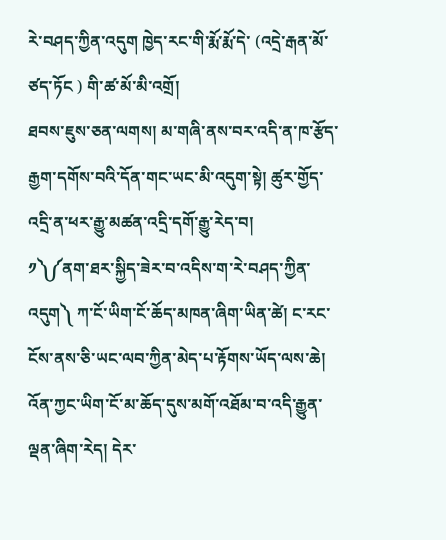རེ་བཤད་ཀྱིན་འདུག ཁྱེད་རང་གི་རྨོ་རྨོ་དེ་ (འདྲེ་རྒན་མོ་ཙད་ཏོང ) གི་ཚ་མོ་མི་འགྲོ།
ཐབས་ཇུས་ཅན་ལགས། མ་གཞི་ནས་བར་འདི་ན་ཁ་རྩོད་རྒྱག་དགོས་བའི་དོན་གང་ཡང་མི་འདུག་སྟེ། ཚུར་གྱོད་འདྲི་ན་ཕར་རྒྱུ་མཚན་འདྲི་དགོ་རྒྱུ་རེད་བ།
༡༽༼ནག་ཐར་སྐྱིད་ཟེར་བ་འདིས་ག་རེ་བཤད་ཀྱིན་འདུག༽ ཀ་ངོ་ཡིག་ངོ་ཆོད་མཁན་ཞིག་ཡིན་ཚེ། ང་རང་ངོས་ནས་ཅི་ཡང་ལབ་ཀྱིན་མེད་པ་རྟོགས་ཡོད་ལས་ཆེ། འོན་ཀྱང་ཡིག་ངོ་མ་ཆོད་དུས་མགོ་འཐོམ་བ་འདི་རྒྱུན་ལྡན་ཞིག་རེད། དེར་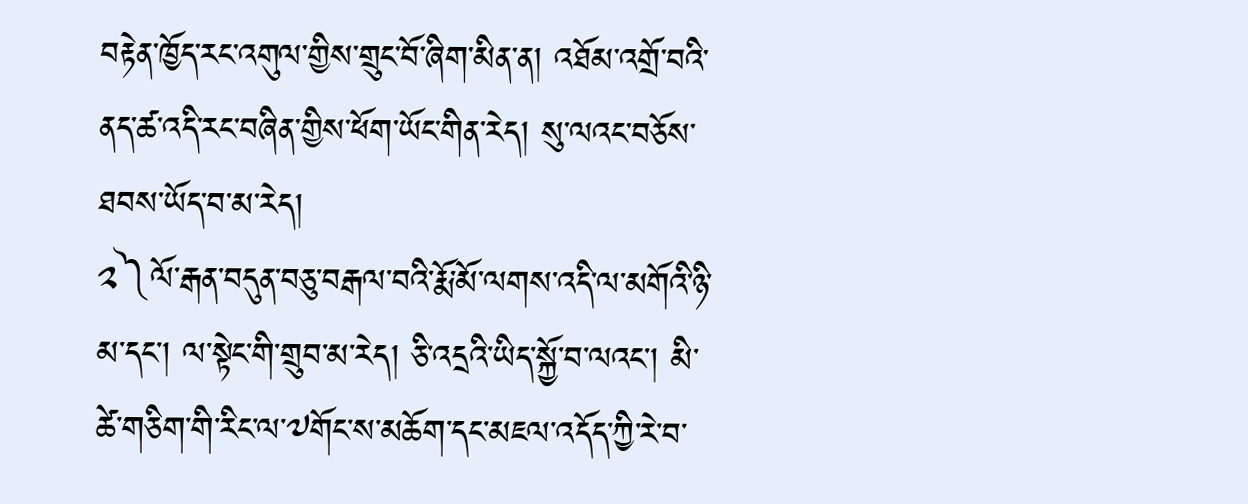བརྟེན་ཁྱོད་རང་འགུལ་གྱིས་གྲུང་བོ་ཞིག་མིན་ན། འཐོམ་འགྲོ་བའི་ནད་ཚ་འདི་རང་བཞིན་གྱིས་ཕོག་ཡོང་གིན་རེད། སུ་ལའང་བཅོས་ཐབས་ཡོད་བ་མ་རེད།
༢༽ལོ་རྒན་བདུན་བཅུ་བརྒལ་བའི་རྨོ་མོ་ལགས་འདི་ལ་མགོའི་ཉི་མ་དང་། ལ་སྟེང་གི་གྲུབ་མ་རེད། ཅི་འདྲའི་ཡིད་སྐྱོ་བ་ལའང་། མི་ཚེ་གཅིག་གི་རིང་ལ་༧གོང་ས་མཆོག་དང་མཇལ་འདོད་ཀྱི་རེ་བ་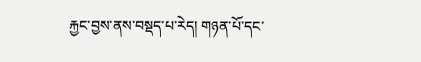རྐྱང་བྱས་ནས་བསྡད་པ་རེད། གཉན་པོ་དང་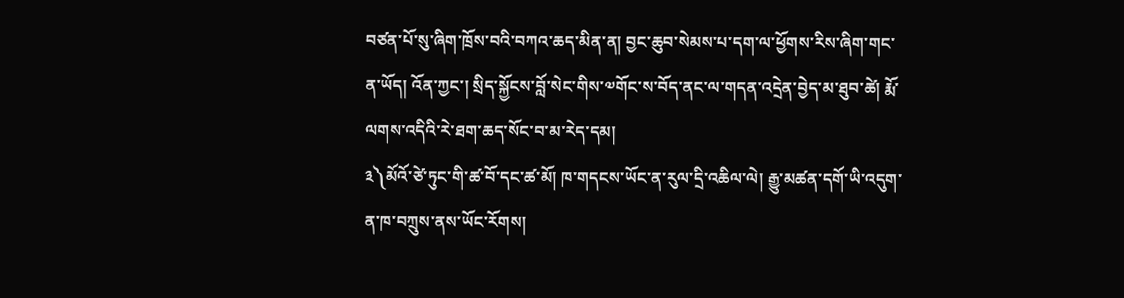བཙན་པོ་སུ་ཞིག་ཁྲོས་བའི་བཀའ་ཆད་མིན་ན། བྱང་ཆུབ་སེམས་པ་དག་ལ་ཕྱོགས་རིས་ཞིག་གང་ན་ཡོད། འོན་ཀྱང་། སྲིད་སྐྱོངས་བློ་སེང་གིས་༧གོང་ས་བོད་ནང་ལ་གདན་འདྲེན་བྱེད་མ་ཐུབ་ཚེ། རྨོ་ལགས་འདིའི་རེ་ཐག་ཆད་སོང་བ་མ་རེད་དམ།
༣༽མོའོ་ཙེ་ཏུང་གི་ཚ་བོ་དང་ཚ་མོ། ཁ་གདངས་ཡོང་ན་རུལ་དྲི་འཆིལ་ལེ། རྒྱུ་མཚན་དགོ་ཡི་འདུག་ན་ཁ་བཀྲུས་ནས་ཡོང་རོགས།